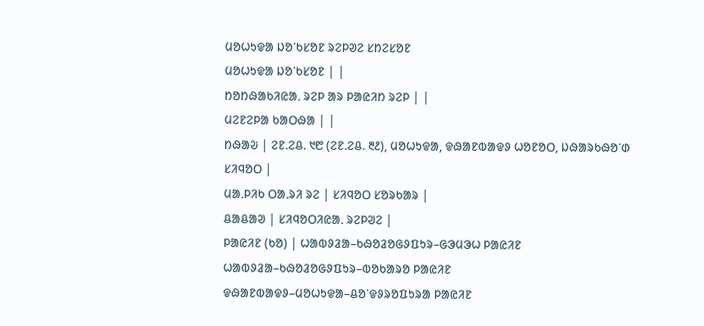ᱢᱚᱦᱩᱫᱟ ᱡᱚᱸᱠᱥᱚᱱ ᱨᱮᱞᱣᱮ ᱥᱴᱮᱥᱚᱱ
ᱢᱚᱦᱩᱫᱟ ᱡᱚᱸᱠᱥᱚᱱ | |
ᱴᱚᱴᱷᱟᱠᱤᱭᱟᱹ ᱨᱮᱞ ᱟᱨ ᱞᱟᱭᱤᱴ ᱨᱮᱞ | |
ᱢᱮᱱᱮᱞᱟ ᱠᱟᱛᱷᱟ | |
ᱴᱷᱟᱶ | ᱮᱱ.ᱮᱪ. ᱑᱘ (ᱮᱱ.ᱮᱪ. ᱓᱒), ᱢᱚᱦᱩᱫᱟ, ᱫᱷᱟᱱᱵᱟᱫᱽ ᱦᱚᱱᱚᱛ, ᱡᱷᱟᱨᱠᱷᱚᱸᱰ ᱥᱤᱧᱚᱛ |
ᱢᱟᱹᱞᱤᱠ ᱛᱟᱹᱨᱤ ᱨᱮ | ᱥᱤᱧᱚᱛ ᱥᱚᱨᱠᱟᱨ |
ᱪᱟᱪᱟᱣ | ᱥᱤᱧᱚᱛᱤᱭᱟᱹ ᱨᱮᱞᱣᱮ |
ᱞᱟᱭᱤᱱ (ᱠᱚ) | ᱦᱟᱵᱽᱲᱟ–ᱠᱷᱚᱲᱚᱜᱽᱯᱩᱨ–ᱜᱳᱢᱳᱦ ᱞᱟᱭᱤᱱ ᱦᱟᱵᱽᱲᱟ–ᱠᱷᱚᱲᱚᱜᱽᱯᱩᱨ–ᱵᱚᱠᱟᱨᱚ ᱞᱟᱭᱤᱱ ᱫᱷᱟᱱᱵᱟᱫᱽ–ᱢᱚᱦᱩᱫᱟ–ᱪᱚᱸᱫᱽᱨᱚᱯᱩᱨᱟ ᱞᱟᱭᱤᱱ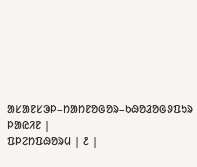ᱟᱥᱟᱱᱥᱳᱞ–ᱴᱟᱴᱱᱚᱜᱚᱨ–ᱠᱷᱚᱲᱚᱜᱽᱯᱩᱨ ᱞᱟᱭᱤᱱ |
ᱯᱞᱮᱴᱯᱷᱚᱨᱢ | ᱒ |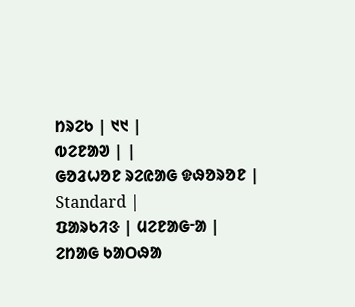ᱴᱨᱮᱠ | ᱑᱑ |
ᱵᱮᱱᱟᱣ | |
ᱜᱚᱲᱦᱚᱱ ᱨᱮᱭᱟᱜ ᱫᱷᱚᱨᱚᱱ | Standard |
ᱯᱟᱨᱠᱤᱝ | ᱢᱮᱱᱟᱜᱼᱟ |
ᱮᱴᱟᱜ ᱠᱟᱛᱷᱟ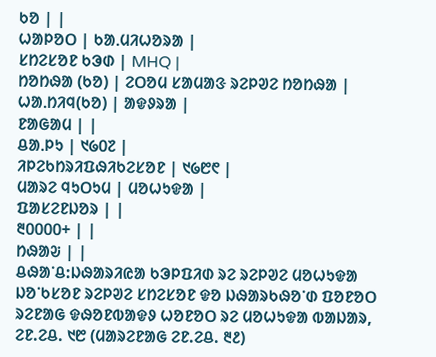ᱠᱚ | |
ᱦᱟᱞᱚᱛ | ᱠᱟᱹᱢᱤᱦᱚᱨᱟ |
ᱥᱴᱮᱥᱚᱱ ᱠᱳᱰ | MHQ |
ᱴᱚᱴᱷᱟ (ᱠᱚ) | ᱮᱛᱚᱢ ᱥᱟᱢᱟᱝ ᱨᱮᱞᱣᱮ ᱴᱚᱴᱷᱟ |
ᱦᱟᱹᱴᱤᱧ(ᱠᱚ) | ᱟᱫᱽᱨᱟ |
ᱱᱟᱜᱟᱢ | |
ᱪᱟᱹᱞᱩ | ᱑᱙᱐᱗ |
ᱤᱞᱮᱠᱴᱨᱤᱯᱷᱤᱠᱮᱥᱚᱱ | ᱑᱙᱘᱖ |
ᱢᱟᱨᱮ ᱧᱩᱛᱩᱢ | ᱢᱚᱦᱩᱫᱟ |
ᱯᱟᱥᱮᱱᱡᱚᱨ | |
᱓᱐᱐᱐᱐+ | |
ᱴᱷᱟᱶ | |
ᱪᱷᱟᱸᱪ:ᱡᱷᱟᱨᱤᱭᱟ ᱠᱳᱞᱯᱤᱰ ᱨᱮ ᱨᱮᱞᱣᱮ ᱢᱚᱦᱩᱫᱟ ᱡᱚᱸᱠᱥᱚᱱ ᱨᱮᱞᱣᱮ ᱥᱴᱮᱥᱚᱱ ᱫᱚ ᱡᱷᱟᱨᱠᱷᱚᱸᱰ ᱯᱚᱱᱚᱛ ᱨᱮᱱᱟᱜ ᱫᱷᱚᱱᱵᱟᱫᱽ ᱦᱚᱱᱚᱛ ᱨᱮ ᱢᱚᱦᱩᱫᱟ ᱵᱟᱡᱟᱨ, ᱮᱱ.ᱮᱪ. ᱑᱘ (ᱢᱟᱨᱮᱱᱟᱜ ᱮᱱ.ᱮᱪ. ᱓᱒)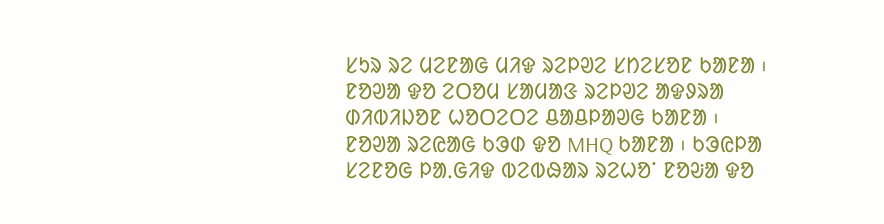ᱥᱩᱨ ᱨᱮ ᱢᱮᱱᱟᱜ ᱢᱤᱫ ᱨᱮᱞᱣᱮ ᱥᱴᱮᱥᱚᱱ ᱠᱟᱱᱟ ᱾ ᱱᱚᱣᱟ ᱫᱚ ᱮᱛᱚᱢ ᱥᱟᱢᱟᱝ ᱨᱮᱞᱣᱮ ᱟᱫᱽᱨᱟ ᱰᱤᱵᱤᱡᱚᱱ ᱦᱚᱛᱮᱛᱮ ᱪᱟᱪᱞᱟᱣᱜ ᱠᱟᱱᱟ ᱾ ᱱᱚᱣᱟ ᱨᱮᱭᱟᱜ ᱠᱳᱰ ᱫᱚ MHQ ᱠᱟᱱᱟ ᱾ ᱠᱳᱭᱞᱟ ᱥᱮᱱᱚᱜ ᱞᱟᱹᱜᱤᱫ ᱵᱮᱵᱷᱟᱨ ᱨᱮᱦᱚᱸ ᱱᱚᱶᱟ ᱫᱚ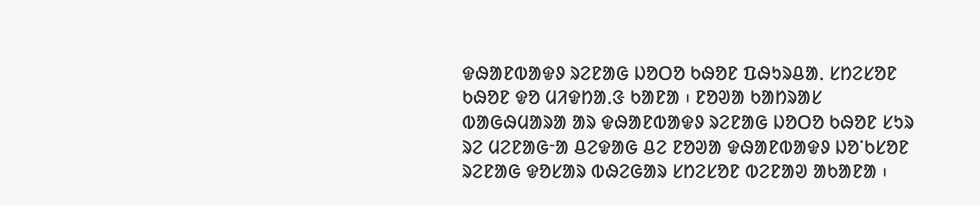ᱫᱷᱟᱱᱵᱟᱫᱽ ᱨᱮᱱᱟᱜ ᱡᱚᱛᱚ ᱠᱷᱚᱱ ᱯᱷᱩᱨᱪᱟᱹ ᱥᱴᱮᱥᱚᱱ ᱠᱷᱚᱱ ᱫᱚ ᱢᱤᱫᱴᱟᱹᱝ ᱠᱟᱱᱟ ᱾ ᱱᱚᱣᱟ ᱠᱟᱴᱨᱟᱥ ᱵᱟᱜᱷᱢᱟᱨᱟ ᱟᱨ ᱫᱷᱟᱱᱵᱟᱫᱽ ᱨᱮᱱᱟᱜ ᱡᱚᱛᱚ ᱠᱷᱚᱱ ᱥᱩᱨ ᱨᱮ ᱢᱮᱱᱟᱜᱼᱟ ᱪᱮᱫᱟᱜ ᱪᱮ ᱱᱚᱣᱟ ᱫᱷᱟᱱᱵᱟᱫᱽ ᱡᱚᱸᱠᱥᱚᱱ ᱨᱮᱱᱟᱜ ᱫᱚᱥᱟᱨ ᱵᱷᱮᱜᱟᱨ ᱥᱴᱮᱥᱚᱱ ᱵᱮᱱᱟᱣ ᱟᱠᱟᱱᱟ ᱾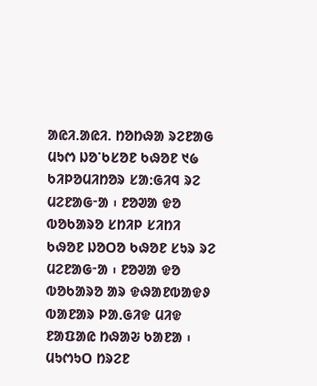ᱟᱭᱤ.ᱟᱭᱤ. ᱴᱚᱴᱷᱟ ᱨᱮᱱᱟᱜ ᱢᱩᱬ ᱡᱚᱸᱠᱥᱚᱱ ᱠᱷᱚᱱ ᱑᱙ ᱠᱤᱞᱚᱢᱤᱴᱚᱨ ᱥᱟᱺᱜᱤᱧ ᱨᱮ ᱢᱮᱱᱟᱜᱼᱟ ᱾ ᱱᱚᱣᱟ ᱫᱚ ᱵᱚᱠᱟᱨᱚ ᱥᱴᱤᱞ ᱥᱤᱴᱤ ᱠᱷᱚᱱ ᱡᱚᱛᱚ ᱠᱷᱚᱱ ᱥᱩᱨ ᱨᱮ ᱢᱮᱱᱟᱜᱼᱟ ᱾ ᱱᱚᱣᱟ ᱫᱚ ᱵᱚᱠᱟᱨᱚ ᱟᱨ ᱫᱷᱟᱱᱵᱟᱫᱽ ᱵᱟᱱᱟᱨ ᱞᱟᱹᱜᱤᱫ ᱢᱤᱫ ᱱᱟᱯᱟᱭ ᱴᱷᱟᱶ ᱠᱟᱱᱟ ᱾ ᱢᱩᱬᱩᱛ ᱴᱨᱮᱱ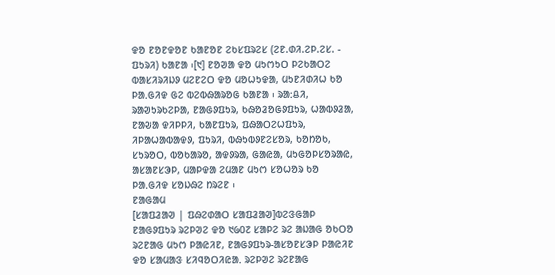ᱫᱚ ᱱᱚᱱᱫᱚᱱ ᱠᱟᱱᱚᱱ ᱮᱠᱥᱯᱨᱮᱥ (ᱮᱱ.ᱰᱤ.ᱮᱞ.ᱮᱥ. - ᱯᱩᱨᱤ) ᱠᱟᱱᱟ ᱾[᱑] ᱱᱚᱣᱟ ᱫᱚ ᱢᱩᱬᱩᱛ ᱞᱮᱠᱟᱛᱮ ᱵᱟᱥᱤᱨᱤᱡᱽ ᱢᱮᱱᱮᱛ ᱫᱚ ᱢᱚᱦᱩᱫᱟ, ᱢᱩᱱᱤᱰᱤᱦ ᱠᱚ ᱞᱟᱹᱜᱤᱫ ᱜᱮ ᱵᱮᱵᱷᱟᱨᱚᱜ ᱠᱟᱱᱟ ᱾ ᱨᱟᱺᱪᱤ, ᱨᱟᱣᱩᱨᱠᱮᱞᱟ, ᱱᱟᱜᱽᱯᱩᱨ, ᱠᱷᱚᱲᱚᱜᱽᱯᱩᱨ, ᱦᱟᱵᱽᱲᱟ, ᱱᱟᱶᱟ ᱫᱤᱞᱞᱤ, ᱠᱟᱱᱯᱩᱨ, ᱯᱷᱟᱛᱮᱦᱯᱩᱨ, ᱤᱞᱟᱦᱟᱵᱟᱫᱽ, ᱯᱩᱨᱤ, ᱵᱷᱩᱵᱽᱱᱮᱥᱚᱨ, ᱠᱚᱴᱚᱠ, ᱥᱩᱨᱚᱛ, ᱵᱚᱠᱟᱨᱚ, ᱟᱫᱽᱨᱟ, ᱜᱟᱭᱟ, ᱢᱩᱜᱚᱞᱥᱚᱨᱟᱭ, ᱟᱥᱟᱱᱥᱳᱞ, ᱢᱟᱞᱫᱟ ᱮᱢᱟᱱ ᱢᱩᱬ ᱥᱚᱦᱚᱨ ᱠᱚ ᱞᱟᱹᱜᱤᱫ ᱥᱚᱡᱷᱮ ᱴᱨᱮᱱ ᱾
ᱱᱟᱜᱟᱢ
[ᱥᱟᱯᱲᱟᱣ | ᱯᱷᱮᱰᱟᱛ ᱥᱟᱯᱲᱟᱣ]ᱵᱮᱝᱜᱟᱞ ᱱᱟᱜᱽᱯᱩᱨ ᱨᱮᱞᱣᱮ ᱫᱚ ᱑᱙᱐᱗ ᱥᱟᱞᱮ ᱨᱮ ᱟᱡᱟᱜ ᱚᱠᱛᱚ ᱨᱮᱱᱟᱜ ᱢᱩᱬ ᱞᱟᱭᱤᱱ, ᱱᱟᱜᱽᱯᱩᱨ-ᱟᱥᱚᱱᱥᱳᱞ ᱞᱟᱭᱤᱱ ᱫᱚ ᱥᱟᱢᱟᱝ ᱥᱤᱧᱚᱛᱤᱭᱟᱹ ᱨᱮᱞᱣᱮ ᱨᱮᱱᱟᱜ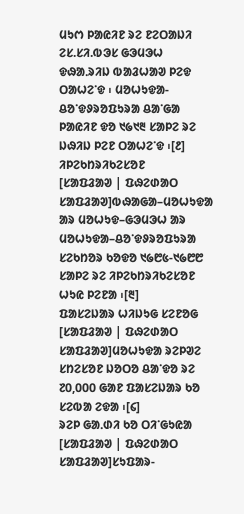ᱢᱩᱬ ᱞᱟᱭᱤᱱ ᱨᱮ ᱱᱮᱛᱟᱡᱤ ᱮᱥ.ᱥᱤ.ᱵᱳᱥ ᱜᱳᱢᱳᱦ ᱫᱷᱟᱹᱨᱤᱡ ᱵᱟᱲᱦᱟᱣ ᱞᱮᱫ ᱛᱟᱦᱮᱸᱫ ᱾ ᱢᱚᱦᱩᱫᱟ-ᱪᱚᱸᱫᱽᱨᱚᱯᱩᱨᱟ ᱪᱟᱸᱜᱟ ᱞᱟᱭᱤᱱ ᱫᱚ ᱑᱙᱑᱓ ᱥᱟᱞᱮ ᱨᱮ ᱡᱷᱤᱡ ᱞᱮᱱ ᱛᱟᱦᱮᱸᱫ ᱾[᱒]
ᱤᱞᱮᱠᱴᱨᱤᱠᱮᱥᱚᱱ
[ᱥᱟᱯᱲᱟᱣ | ᱯᱷᱮᱰᱟᱛ ᱥᱟᱯᱲᱟᱣ]ᱵᱷᱟᱜᱟ–ᱢᱚᱦᱩᱫᱟ ᱟᱨ ᱢᱚᱦᱩᱫ–ᱜᱳᱢᱳᱦ ᱟᱨ ᱢᱚᱦᱩᱫᱟ–ᱪᱚᱸᱫᱽᱨᱚᱯᱩᱨᱟ ᱥᱮᱠᱴᱚᱨ ᱠᱚᱫᱚ ᱑᱙᱘᱕-᱑᱙᱘᱘ ᱥᱟᱞᱮ ᱨᱮ ᱤᱞᱮᱠᱴᱨᱤᱠᱮᱥᱚᱱ ᱦᱩᱭ ᱞᱮᱱᱟ ᱾[᱓]
ᱯᱟᱥᱮᱡᱟᱨ ᱦᱤᱡᱩᱜ ᱥᱮᱱᱚᱜ
[ᱥᱟᱯᱲᱟᱣ | ᱯᱷᱮᱰᱟᱛ ᱥᱟᱯᱲᱟᱣ]ᱢᱚᱦᱩᱫᱟ ᱨᱮᱞᱣᱮ ᱥᱴᱮᱥᱚᱱ ᱡᱚᱛᱚ ᱪᱟᱸᱫᱚ ᱨᱮ ᱗᱐,᱐᱐᱐ ᱜᱟᱱ ᱯᱟᱥᱮᱡᱟᱨ ᱠᱚ ᱥᱮᱵᱟ ᱮᱫᱟ ᱾[᱔]
ᱨᱮᱞ ᱜᱟᱹᱰᱤ ᱠᱚ ᱛᱤᱸᱜᱩᱭᱟ
[ᱥᱟᱯᱲᱟᱣ | ᱯᱷᱮᱰᱟᱛ ᱥᱟᱯᱲᱟᱣ]ᱥᱩᱯᱟᱨ-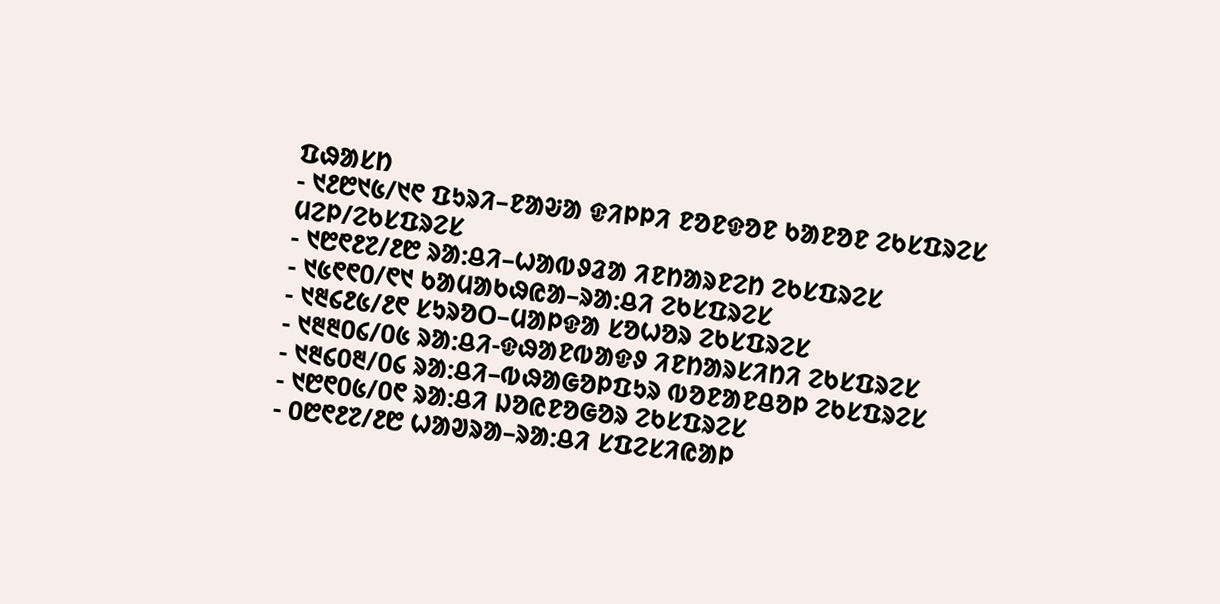ᱯᱷᱟᱥᱴ
- ᱑᱒᱘᱑᱕/᱑᱖ ᱯᱩᱨᱤ–ᱱᱟᱶᱟ ᱫᱤᱞᱞᱤ ᱱᱚᱱᱫᱚᱱ ᱠᱟᱱᱚᱱ ᱮᱠᱥᱯᱨᱮᱥ
ᱢᱮᱞ/ᱮᱠᱥᱯᱨᱮᱥ
- ᱑᱘᱖᱒᱗/᱒᱘ ᱨᱟᱺᱪᱤ–ᱦᱟᱵᱽᱲᱟ ᱤᱱᱴᱟᱨᱱᱮᱴ ᱮᱠᱥᱯᱨᱮᱥ
- ᱑᱕᱖᱖᱐/᱖᱑ ᱠᱟᱢᱟᱠᱷᱭᱟ–ᱨᱟᱺᱪᱤ ᱮᱠᱥᱯᱨᱮᱥ
- ᱑᱓᱔᱒᱕/᱒᱖ ᱥᱩᱨᱚᱛ–ᱢᱟᱞᱫᱟ ᱥᱚᱦᱚᱨ ᱮᱠᱥᱯᱨᱮᱥ
- ᱑᱓᱓᱐᱔/᱐᱕ ᱨᱟᱺᱪᱤ-ᱫᱷᱟᱱᱵᱟᱫᱽ ᱤᱱᱴᱟᱨᱥᱤᱴᱤ ᱮᱠᱥᱯᱨᱮᱥ
- ᱑᱓᱔᱐᱓/᱐᱔ ᱨᱟᱺᱪᱤ–ᱵᱷᱟᱜᱚᱞᱯᱩᱨ ᱵᱚᱱᱟᱱᱪᱚᱞ ᱮᱠᱥᱯᱨᱮᱥ
- ᱑᱘᱖᱐᱕/᱐᱖ ᱨᱟᱺᱪᱤ ᱡᱚᱭᱱᱚᱜᱚᱨ ᱮᱠᱥᱯᱨᱮᱥ
- ᱐᱘᱖᱒᱗/᱒᱘ ᱦᱟᱣᱨᱟ–ᱨᱟᱺᱪᱤ ᱥᱯᱮᱥᱤᱭᱟᱞ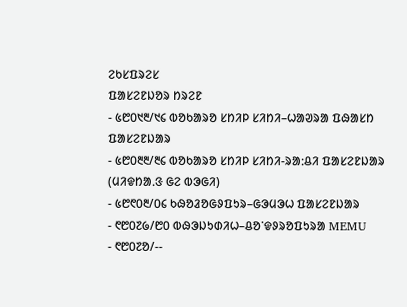ᱮᱠᱥᱯᱨᱮᱥ
ᱯᱟᱥᱮᱱᱡᱚᱨ ᱴᱨᱮᱱ
- ᱕᱘᱐᱑᱓/᱑᱔ ᱵᱚᱠᱟᱨᱚ ᱥᱴᱤᱞ ᱥᱤᱴᱤ–ᱦᱟᱣᱨᱟ ᱯᱷᱟᱥᱴ ᱯᱟᱥᱮᱱᱡᱟᱨ
- ᱕᱘᱐᱓᱓/᱓᱔ ᱵᱚᱠᱟᱨᱚ ᱥᱴᱤᱞ ᱥᱤᱴᱤ-ᱨᱟᱺᱪᱤ ᱯᱟᱥᱮᱱᱡᱟᱨ (ᱢᱤᱫᱴᱟᱹᱝ ᱜᱮ ᱵᱳᱜᱤ)
- ᱕᱘᱖᱐᱓/᱐᱔ ᱠᱷᱚᱲᱚᱜᱽᱯᱩᱨ–ᱜᱳᱢᱳᱦ ᱯᱟᱥᱮᱱᱡᱟᱨ
- ᱖᱘᱐᱗᱙/᱘᱐ ᱵᱷᱳᱡᱩᱰᱤᱦ–ᱪᱚᱸᱫᱽᱨᱚᱯᱩᱨᱟ MEMU
- ᱖᱘᱐᱗ᱚ/--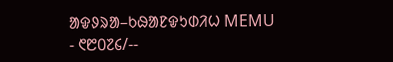ᱟᱫᱽᱨᱟ–ᱠᱷᱟᱱᱫᱩᱰᱤᱦ MEMU
- ᱖᱘᱐᱗᱔/--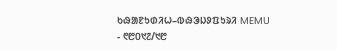ᱠᱷᱟᱱᱩᱰᱤᱦ–ᱵᱷᱳᱡᱽᱯᱩᱨᱤ MEMU
- ᱖᱘᱐᱑᱗/᱑᱘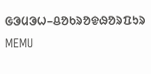ᱜᱳᱢᱳᱦ–ᱪᱚᱠᱨᱚᱫᱷᱚᱨᱯᱩᱨ MEMU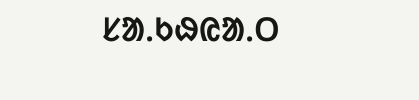ᱥᱟᱹᱠᱷᱭᱟᱹᱛ